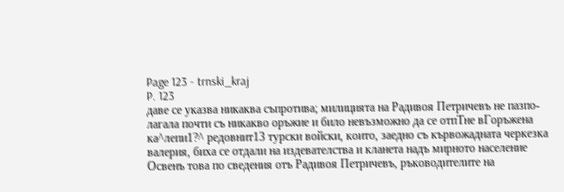Page 123 - trnski_kraj
P. 123
даве се указва никаква съпротива; милицията на Радивоя Петричевъ не пазпо-
лагала почти съ никакво оръжие и било невъзможно да се отпТне вГоръжена
ка^лепи1?^ редовнит13 турски войски, които, заедно съ кървожадната черкезка
валерия, биха се отдали на издевателства и кланета надъ мирното население
Освенъ това по сведения отъ Радивоя Петричевъ, ръководителите на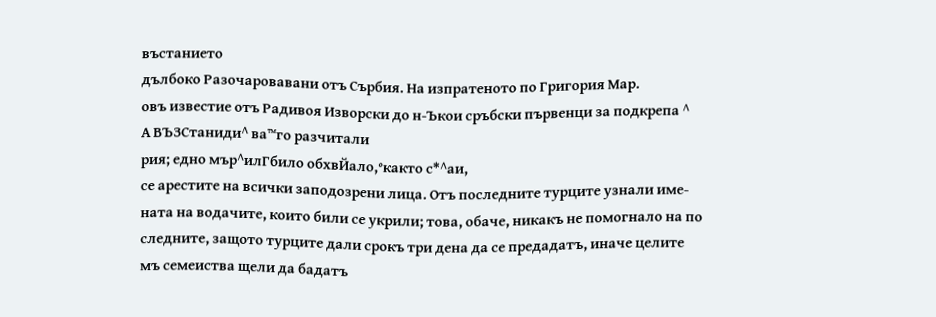въстанието
дълбоко Разочаровавани отъ Сърбия. На изпратеното по Григория Мар.
овъ известие отъ Радивоя Изворски до н-Ъкои сръбски първенци за подкрепа ^
А ВЪЗСтаниди^ ва™го разчитали
рия; едно мър^илГбило обхвЙало,°както с*^аи,
се арестите на всички заподозрени лица. Отъ последните турците узнали име-
ната на водачите, които били се укрили; това, обаче, никакъ не помогнало на по
следните, защото турците дали срокъ три дена да се предадатъ, иначе целите
мъ семеиства щели да бадатъ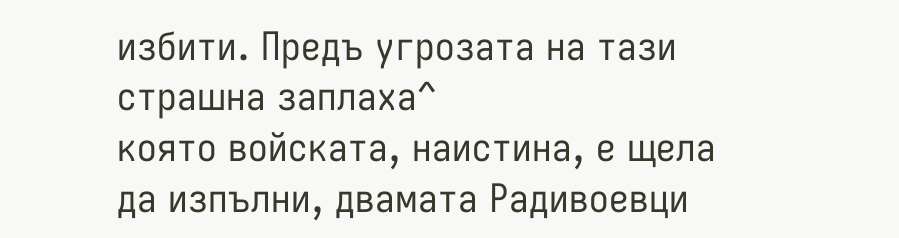избити. Предъ угрозата на тази страшна заплаха^
която войската, наистина, е щела да изпълни, двамата Радивоевци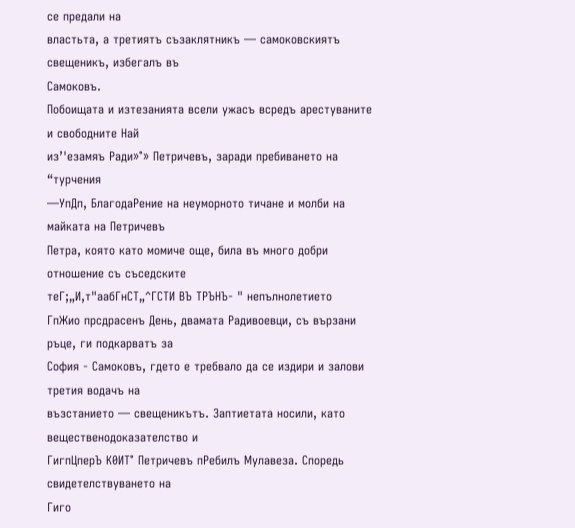се предали на
властьта, а третиятъ съзаклятникъ — самоковскиятъ свещеникъ, избегалъ въ
Самоковъ.
Побоищата и изтезанията всели ужасъ всредъ арестуваните и свободните Най
из’'езамяъ Ради»°» Петричевъ, заради пребиването на “турчения
—УпДп, БлагодаРение на неуморното тичане и молби на майката на Петричевъ
Петра, която като момиче още, била въ много добри отношение съ съседските
теГ;„И,т"аабГнСТ„^ГСТИ ВЪ ТРЪНЪ- " непълнолетието
ГпЖио прсдрасенъ День, двамата Радивоевци, съ вързани ръце, ги подкарватъ за
София - Самоковъ, гдето е требвало да се издири и залови третия водачъ на
възстанието — свещеникътъ. Заптиетата носили, като вещественодоказателство и
ГигпЦперЪ К0ИТ° Петричевъ пРебилъ Мулавеза. Споредь свидетелствуването на
Гиго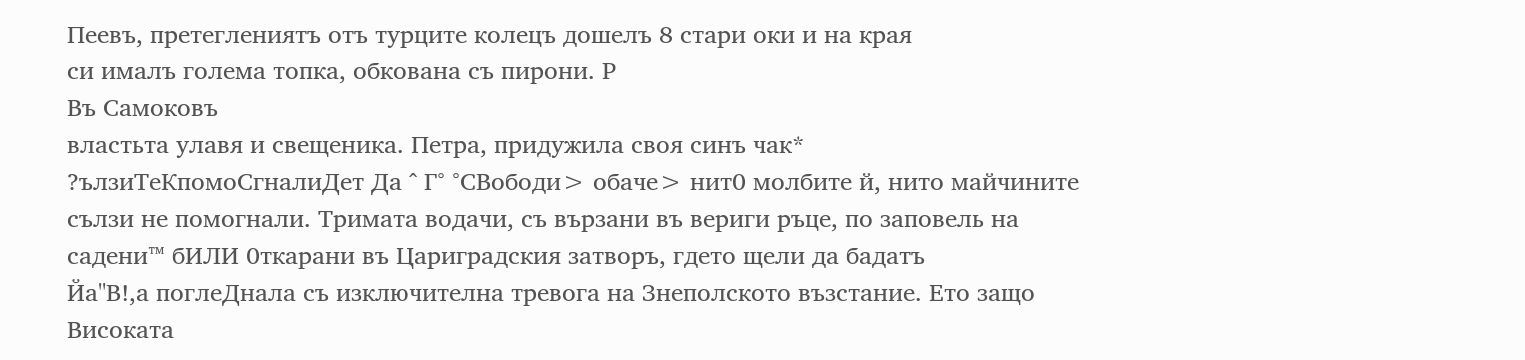Пеевъ, претеглениятъ отъ турците колецъ дошелъ 8 стари оки и на края
си ималъ голема топка, обкована съ пирони. Р
Въ Самоковъ
властьта улавя и свещеника. Петра, придужила своя синъ чак*
?ълзиТеКпомоСгналиДет Да ^ Г° °СВободи> обаче> нит0 молбите й, нито майчините
сълзи не помогнали. Тримата водачи, съ вързани въ вериги ръце, по заповель на
садени™ бИЛИ 0ткарани въ Цариградския затворъ, гдето щели да бадатъ
Йа"В!,а поглеДнала съ изключителна тревога на Знеполското възстание. Ето защо
Високата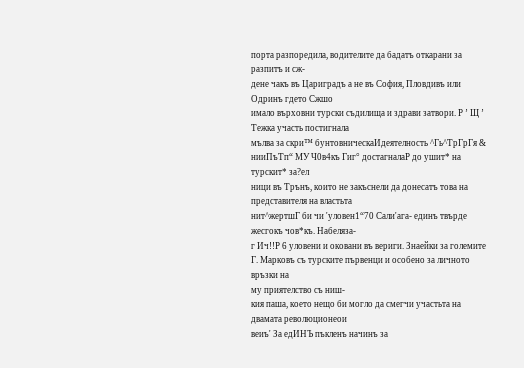порта разпоредила, водителите да бадатъ откарани за разпитъ и сж-
дене чакъ въ Цариградъ а не въ София, Пловдивъ или Одринъ гдето Сжшо
имало върховни турски съдилища и здрави затвори. Р ’ Щ ’
Тежка участь постигнала
мълва за скри™ бунтовническаИдеятелность ^Гь^ТрГрГя &
нииПъТп“ МУ Ч0в4къ Гиг° достагналаР до ушит* на турскит* за?ел
ници въ Трънъ, които не закъснели да донесатъ това на представителя на властьта
нит^жертшГ би чи 'уловен1“70 Сали'ага- единъ твърде жесгокъ чов*къ. Набеляза-
г Ич!!Р 6 уловени и оковани въ вериги. Знаейки за големите
Г. Марковъ съ турските първенци и особено за личното връзки на
му приятелство съ ниш-
кия паша, което нещо би могло да смегчи участьта на двамата революционеои
веиъ' За едИНЪ пъкленъ начинъ за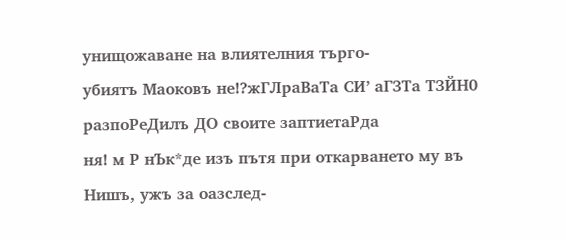унищожаване на влиятелния търго-
убиятъ Маоковъ не!?жГЛраВаТа СИ’ аГЗТа ТЗЙН0 разпоРеДилъ ДО своите заптиетаРда
ня! м Р нЪк*де изъ пътя при откарването му въ Нишъ, ужъ за оазслед-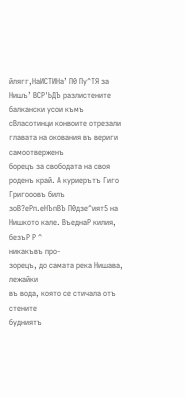йлягг,НаИСТИНа’ П0 Пу^ТЯ за Нишъ’ ВСР'ЬДЪ разлистените балкански усои къмъ
сВласотинци конвоите отрезали главата на окования въ вериги самоотверженъ
борецъ за свободата на своя роденъ край. А куриерътъ Гиго Григооовъ билъ
зоВ?еРп.еНЪпВЪ П0дзе^ият5 на Нишкото кале. ВъеднаР килия, безъР Р ^
никакъвъ про-
зорецъ, до самата река Нишава, лежайки
въ вода, която се стичала отъ стените
будниятъ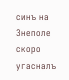синъ на Знеполе скоро угасналъ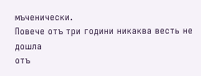мъченически.
Повече отъ три години никаква весть не дошла
отъ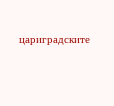цариградските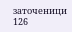заточеници
126